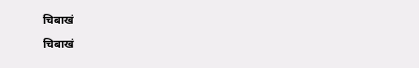चिबाखं

चिबाखं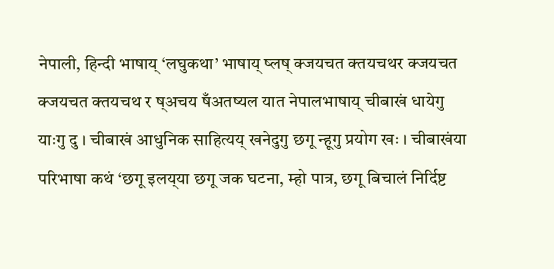नेपाली, हिन्दी भाषाय् ‘लघुकथा’ भाषाय् ष्लष् क्जयचत क्तयचथर क्जयचत क्जयचत क्तयचथ र ष्अचय षँअतष्यल यात नेपालभाषाय् चीबाखं धायेगु याःगु दु । चीबाखं आधुनिक साहित्यय् खनेदुगु छगू न्हूगु प्रयोग खः । चीबाखंया परिभाषा कथं ‘छगू इलय्‌या छगू जक घटना, म्हो पात्र, छगू बिचालं निर्दिष्ट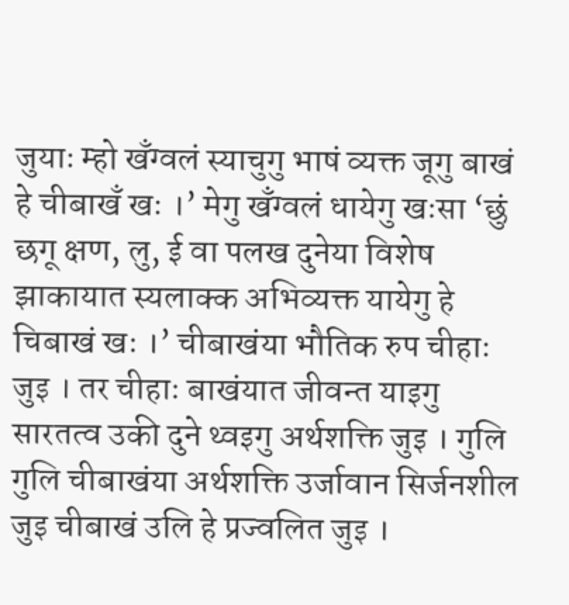जुयाः म्हो खँग्वलं स्याचुगु भाषं व्यक्त जूगु बाखं हे चीबाखँ खः ।’ मेगु खँग्वलं धायेगु खःसा ‘छुं छगू क्षण, लु, ई वा पलख दुनेया विशेष झाकायात स्यलाक्क अभिव्यक्त यायेगु हे चिबाखं खः ।’ चीबाखंया भौतिक रुप चीहाः जुइ । तर चीहाः बाखंयात जीवन्त याइगु सारतत्व उकी दुने थ्वइगु अर्थशक्ति जुइ । गुलि गुलि चीबाखंया अर्थशक्ति उर्जावान सिर्जनशील जुइ चीबाखं उलि हे प्रज्वलित जुइ ।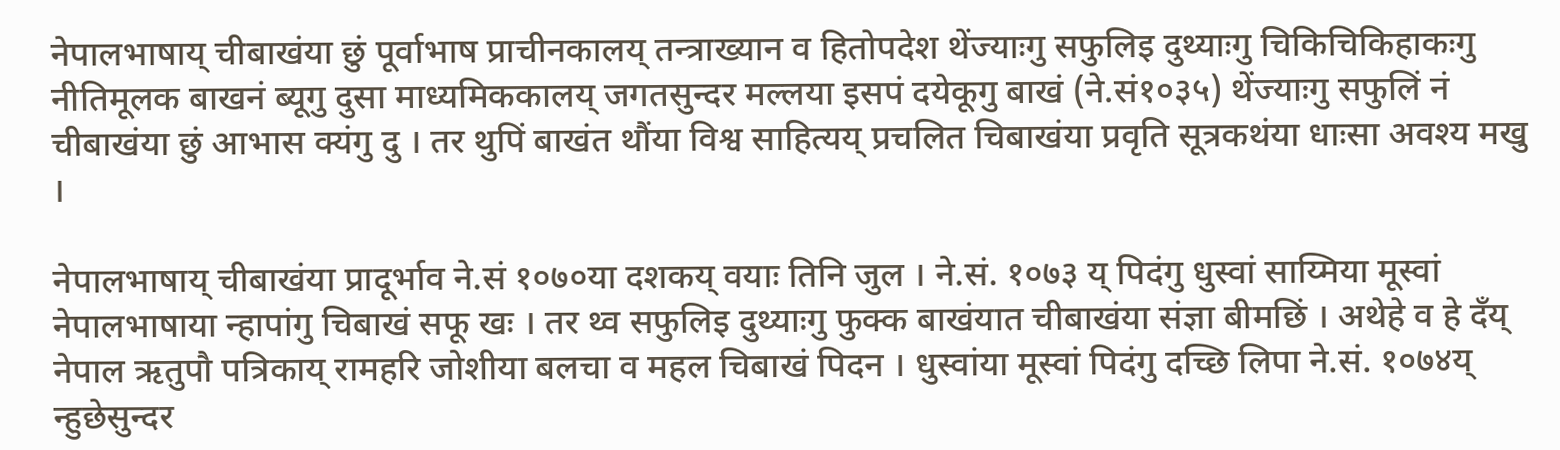नेपालभाषाय् चीबाखंया छुं पूर्वाभाष प्राचीनकालय् तन्त्राख्यान व हितोपदेश थेंज्याःगु सफुलिइ दुथ्याःगु चिकिचिकिहाकःगु नीतिमूलक बाखनं ब्यूगु दुसा माध्यमिककालय् जगतसुन्दर मल्लया इसपं दयेकूगु बाखं (ने.सं१०३५) थेंज्याःगु सफुलिं नं चीबाखंया छुं आभास क्यंगु दु । तर थुपिं बाखंत थौंया विश्व साहित्यय् प्रचलित चिबाखंया प्रवृति सूत्रकथंया धाःसा अवश्य मखु ।

नेपालभाषाय् चीबाखंया प्रादूर्भाव ने.सं १०७०या दशकय् वयाः तिनि जुल । ने.सं. १०७३ य् पिदंगु धुस्वां साय्मिया मूस्वां नेपालभाषाया न्हापांगु चिबाखं सफू खः । तर थ्व सफुलिइ दुथ्याःगु फुक्क बाखंयात चीबाखंया संज्ञा बीमछिं । अथेहे व हे दँय् नेपाल ऋतुपौ पत्रिकाय् रामहरि जोशीया बलचा व महल चिबाखं पिदन । धुस्वांया मूस्वां पिदंगु दच्छि लिपा ने.सं. १०७४य् न्हुछेसुन्दर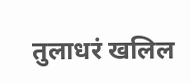तुलाधरं खलिल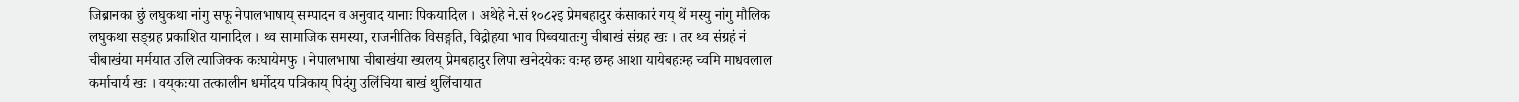जिब्रानका छुं लघुकथा नांगु सफू नेपालभाषाय् सम्पादन व अनुवाद यानाः पिकयादिल । अथेहे ने.सं १०८२इ प्रेमबहादुर कंसाकारं गय् थें मस्यु नांगु मौलिक लघुकथा सङ्ग्रह प्रकाशित यानादिल । थ्व सामाजिक समस्या, राजनीतिक विसङ्गति, विद्रोहया भाव पिब्वयातःगु चीबाखं संग्रह खः । तर थ्व संग्रहं नं चीबाखंया मर्मयात उलि त्याजिक्क कःघायेमफु । नेपालभाषा चीबाखंया ख्यलय् प्रेमबहादुर लिपा खनेदयेकः वःम्ह छम्ह आशा यायेबहःम्ह च्वमि माधवलाल कर्माचार्य खः । वय्‌कःया तत्कालीन धर्मोदय पत्रिकाय् पिदंगु उलिंचिया बाखं थुलिंचायात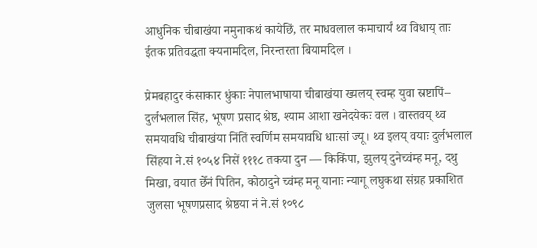आधुनिक चीबाखंया नमुनाकथं कायेछिं, तर माधवलाल कमाचार्यं थ्व विधाय् ताः ईतक प्रतिवद्धता क्यनामदिल, निरन्तरता बियामदिल ।

प्रेमबहादुर कंसाकार धुंकाः नेपालभाषाया चीबाखंया ख्यलय् स्वम्ह युवा स्रष्टापिं– दुर्लभलाल सिंह, भूषण प्रसाद श्रेष्ठ, श्याम आशा खनेदयेकः वल । वास्तवय् थ्व समयावधि चीबाखंया निंतिं स्वर्णिम समयावधि धाःसां ज्यू। थ्व इलय् वयाः दुर्लभलाल सिंहया ने.सं १०५४ निसें १११८ तकया दुन — किकिंपा, झुलय् दुनेच्वंम्ह मनू, दथु मिखा, वयात छेँनं पितिन, कोठादुने च्वंम्ह मनू यानाः न्यागू लघुकथा संग्रह प्रकाशित जुलसा भूषणप्रसाद श्रेष्ठया नं ने.सं १०९८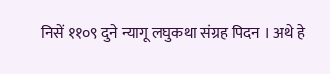निसें ११०९ दुने न्यागू लघुकथा संग्रह पिदन । अथे हे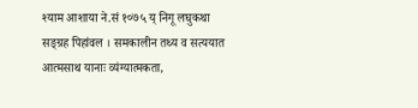श्याम आशाया ने.सं १०७५ य् निगू लघुकथा सङ्ग्रह पिहांवल । समकालीन तथ्य व सत्ययात आत्मसाथ यानाः व्यंग्यात्मकता,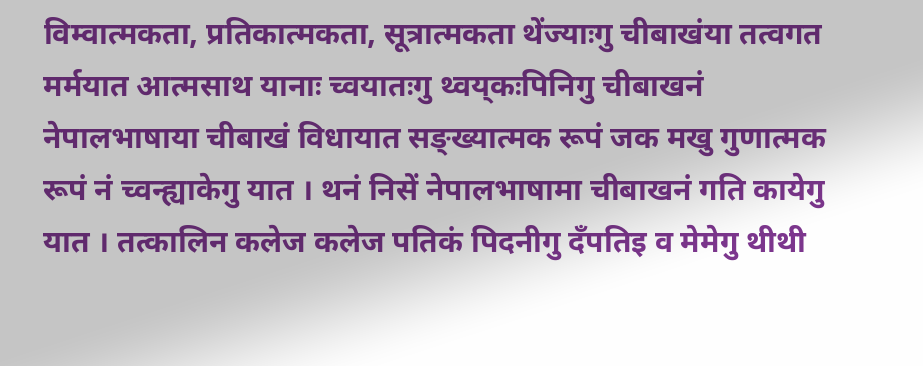विम्वात्मकता, प्रतिकात्मकता, सूत्रात्मकता थेंज्याःगु चीबाखंया तत्वगत मर्मयात आत्मसाथ यानाः च्वयातःगु थ्वय्‌कःपिनिगु चीबाखनं नेपालभाषाया चीबाखं विधायात सङ्ख्यात्मक रूपं जक मखु गुणात्मक रूपं नं च्वन्ह्याकेगु यात । थनं निसें नेपालभाषामा चीबाखनं गति कायेगु यात । तत्कालिन कलेज कलेज पतिकं पिदनीगु दँपतिइ व मेमेगु थीथी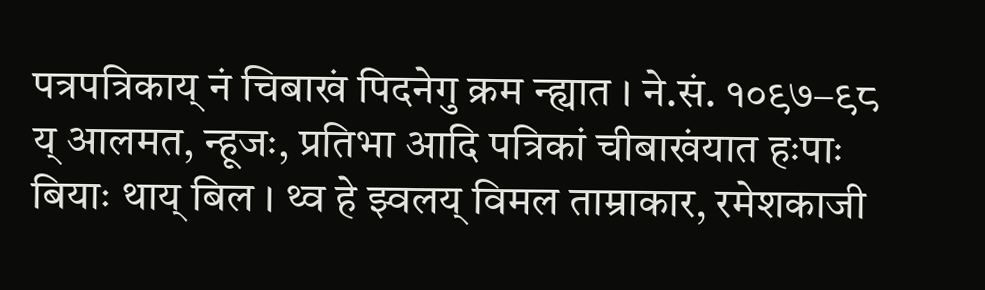पत्रपत्रिकाय् नं चिबाखं पिदनेगु क्रम न्ह्यात । ने.सं. १०९७–९८ य् आलमत, न्हूजः, प्रतिभा आदि पत्रिकां चीबाखंयात हःपाः बियाः थाय् बिल । थ्व हे झ्वलय् विमल ताम्राकार, रमेशकाजी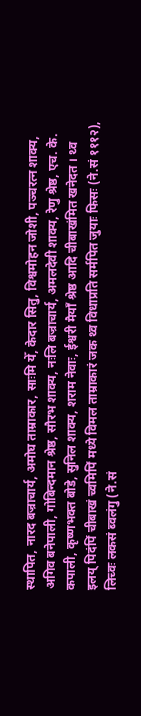स्थापित, नारद बज्राचार्य, अमोघ ताम्राकार, साःमि येँ, केदार सितु, विश्वमोहन जोशी, पञ्चरत्न शाक्य, अगिव बनेपाली, गोबिन्दमान श्रेष्ठ, सौरभ शाक्य, नःलि बज्राचार्य, अमलदेवी शाक्य, रेणु श्रेष्ठ, एच. के. कपाली, कृष्णभक्त बोडे, सुनिल शाक्य, शराम नेवाः, ईश्वरी मैयाँ श्रेष्ठ आदि चीबाखंमित खनेदत । थ्व इलय् पिदंपिं चीबाखं च्वमिपिं मध्ये विमल ताम्राकारं जक थ्व विधाप्रति सर्मपित जुयाः फिसः (ने.सं १११२), लिच्वः लकसं ब्वलंगु (ने.सं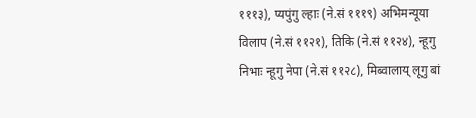१११३), प्यपुंगु ल्हाः (ने.सं १११९) अभिमन्यूया विलाप (ने.सं ११२१), तिकि (ने.सं ११२४), न्हूगु निभाः न्हूगु नेपा (ने.सं ११२८), मिब्वालाय् लूगु बां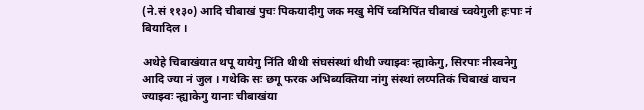(ने.सं ११३०) आदि चीबाखं पुचः पिकयादीगु जक मखु मेपिं च्वमिपिंत चीबाखं च्वयेगुली हःपाः नं बियादिल ।

अथेहे चिबाखंयात थपू यायेगु निंति थीथी संघसंस्थां थीथी ज्याझ्वः न्ह्याकेगु, सिरपाः नीस्वनेगु आदि ज्या नं जुल । गथेकि सः छगू फरक अभिब्यक्तिया नांगु संस्थां लय्पतिकं चिबाखं वाचन ज्याझ्वः न्ह्याकेगु यानाः चीबाखंया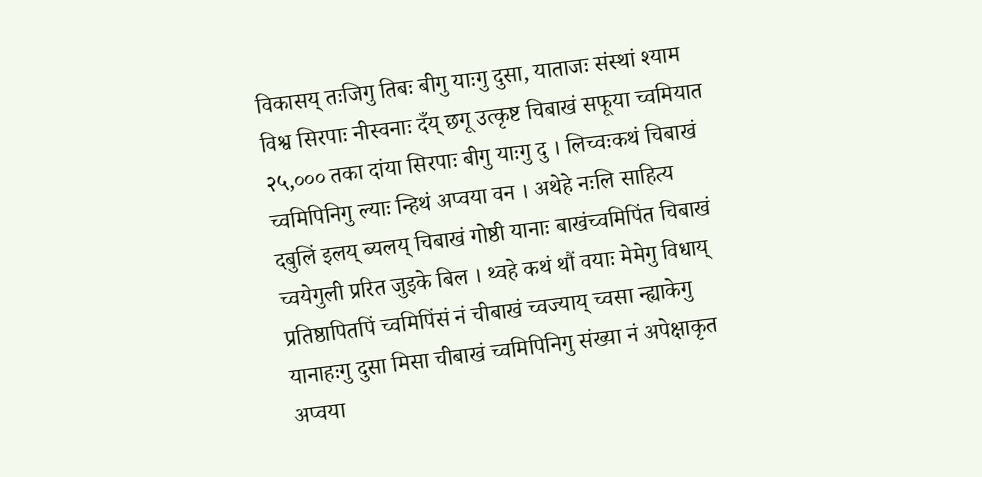विकासय् तःजिगु तिबः बीगु याःगु दुसा, याताजः संस्थां श्याम विश्व सिरपाः नीस्वनाः दँय् छगू उत्कृष्ट चिबाखं सफूया च्वमियात २५,००० तका दांया सिरपाः बीगु याःगु दु । लिच्वःकथं चिबाखं च्वमिपिनिगु ल्याः न्हिथं अप्वया वन । अथेहे नःलि साहित्य दबुलिं इलय् ब्यलय् चिबाखं गोष्ठी यानाः बाखंच्वमिपिंत चिबाखं च्वयेगुली प्ररित जुइके बिल । थ्वहे कथं थौं वयाः मेमेगु विधाय् प्रतिष्ठापितपिं च्वमिपिंसं नं चीबाखं च्वज्याय् च्वसा न्ह्याकेगु यानाहःगु दुसा मिसा चीबाखं च्वमिपिनिगु संख्या नं अपेक्षाकृत अप्वया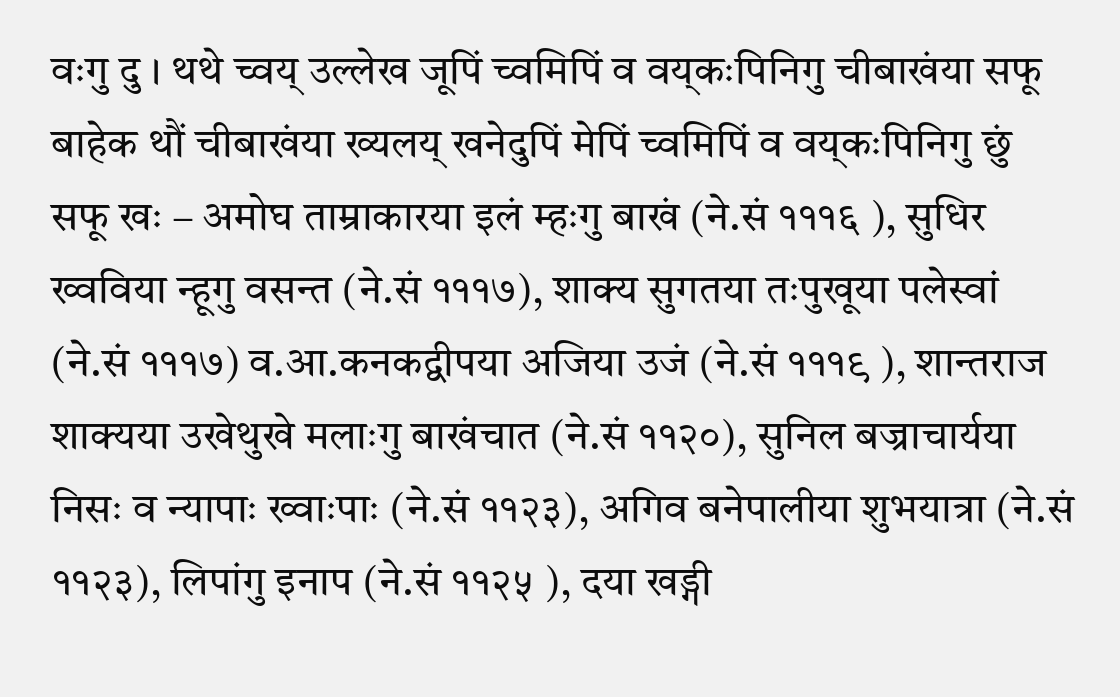वःगु दु । थथे च्वय् उल्लेख जूपिं च्वमिपिं व वय्‌कःपिनिगु चीबाखंया सफू बाहेक थौं चीबाखंया ख्यलय् खनेदुपिं मेपिं च्वमिपिं व वय्‌कःपिनिगु छुं सफू खः – अमोघ ताम्राकारया इलं म्हःगु बाखं (ने.सं १११६ ), सुधिर ख्वविया न्हूगु वसन्त (ने.सं १११७), शाक्य सुगतया तःपुखूया पलेस्वां (ने.सं १११७) व.आ.कनकद्वीपया अजिया उजं (ने.सं १११९ ), शान्तराज शाक्यया उखेथुखे मलाःगु बाखंचात (ने.सं ११२०), सुनिल बज्राचार्यया निसः व न्यापाः ख्वाःपाः (ने.सं ११२३), अगिव बनेपालीया शुभयात्रा (ने.सं ११२३), लिपांगु इनाप (ने.सं ११२५ ), दया खड्गी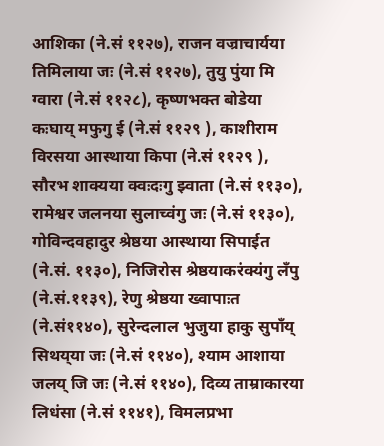आशिका (ने.सं ११२७), राजन वज्राचार्यया तिमिलाया जः (ने.सं ११२७), तुयु पुंया मि ग्वारा (ने.सं ११२८), कृष्णभक्त बोडेया कःघाय् मफुगु ई (ने.सं ११२९ ), काशीराम विरसया आस्थाया किपा (ने.सं ११२९ ), सौरभ शाक्यया क्वःदःगु झ्वाता (ने.सं ११३०), रामेश्वर जलनया सुलाच्वंगु जः (ने.सं ११३०), गोविन्दवहादुर श्रेष्ठया आस्थाया सिपाईत (ने.सं. ११३०), निजिरोस श्रेष्ठयाकरंक्यंगु लँपु (ने.सं.११३९), रेणु श्रेष्ठया ख्वापाःत (ने.सं११४०), सुरेन्दलाल भुजुया हाकु सुपाँय् सिथय्‌या जः (ने.सं ११४०), श्याम आशाया जलय् जि जः (ने.सं ११४०), दिव्य ताम्राकारया लिधंसा (ने.सं ११४१), विमलप्रभा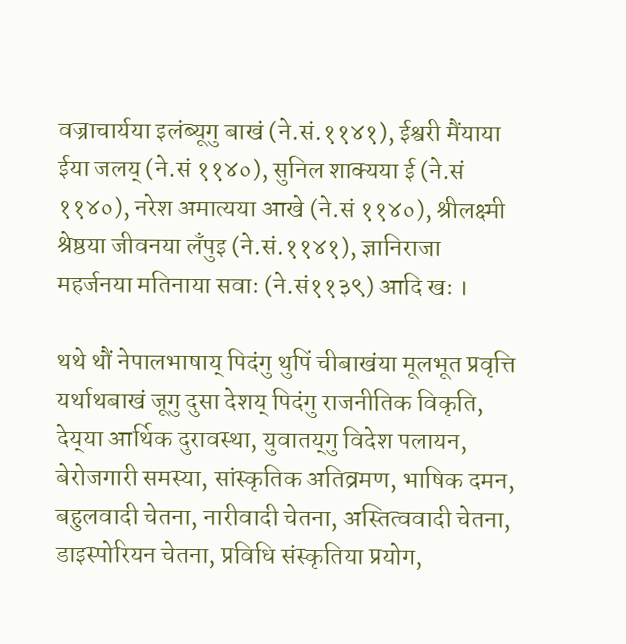वज्राचार्यया इलंब्यूगु बाखं (ने.सं.११४१), ईश्वरी मैंयाया ईया जलय् (ने.सं ११४०), सुनिल शाक्यया ई (ने.सं ११४०), नरेश अमात्यया आखे (ने.सं ११४०), श्रीलक्ष्मी श्रेष्ठया जीवनया लँपुइ (ने.सं.११४१), ज्ञानिराजा महर्जनया मतिनाया सवाः (ने.सं११३९) आदि खः ।

थथे थौं नेपालभाषाय् पिदंगु थुपिं चीबाखंया मूलभूत प्रवृत्ति यर्थाथबाखं जूगु दुसा देशय् पिदंगु राजनीतिक विकृति, देय्‌या आर्थिक दुरावस्था, युवातय्‌गु विदेश पलायन, बेरोजगारी समस्या, सांस्कृतिक अतिव्रमण, भाषिक दमन, बहुलवादी चेतना, नारीवादी चेतना, अस्तित्ववादी चेतना, डाइस्पोरियन चेतना, प्रविधि संस्कृतिया प्रयोग,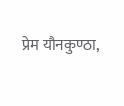प्रेम यौनकुण्ठा,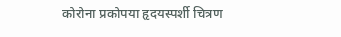कोरोना प्रकोपया हृदयस्पर्शी चित्रण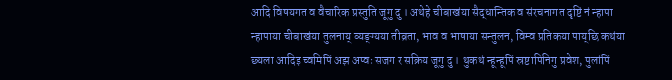आदि विषयगत व वैचारिक प्रस्तुति जूगु दु । अथेहे चीबाखंया सैद्धान्तिक व संरचनागत दृष्टिं नं न्हापा न्हापाया चीबाखंया तुलनाय् व्यङ्ग्यया तीव्रता, भाव व भाषाया सन्तुलन, विम्व प्रतिकया पाय्‌छि कथंया छ्यला आदिइ च्वमिपिं अझ अप्वः सजग र सक्रिय जूगु दु । थुकथं न्हून्हूपिं स्रष्टापिनिगु प्रवेश, पुलांपिं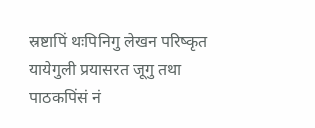स्रष्टापिं थःपिनिगु लेखन परिष्कृत यायेगुली प्रयासरत जूगु तथा पाठकपिंसं नं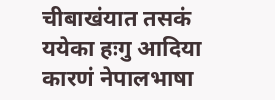चीबाखंयात तसकं ययेका हःगु आदिया कारणं नेपालभाषा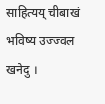साहित्यय् चीबाखं भविष्य उज्ज्वल खनेदु ।